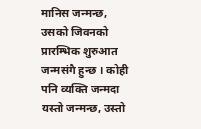मानिस जन्मन्छ, उसको जिवनको प्रारम्भिक शुरुआत जन्मसंगै हुन्छ । कोही पनि व्यक्ति जन्मदा यस्तो जन्मन्छ, उस्तो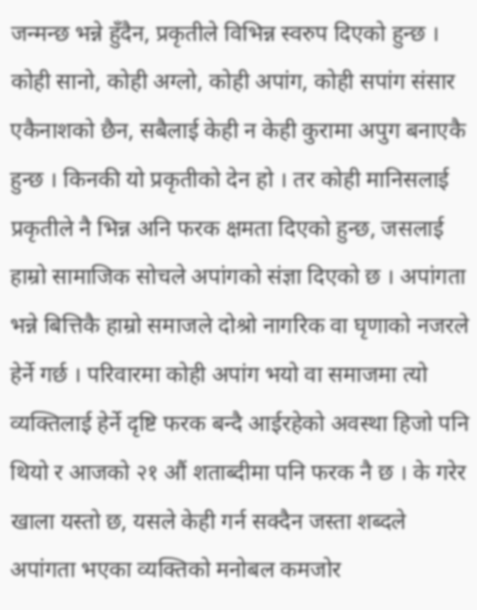जन्मन्छ भन्ने हुँदैन, प्रकृतीले विभिन्न स्वरुप दिएको हुन्छ । कोही सानो, कोही अग्लो, कोही अपांग, कोही सपांग संसार एकैनाशको छैन, सबैलाई केही न केही कुरामा अपुग बनाएकै हुन्छ । किनकी यो प्रकृतीको देन हो । तर कोही मानिसलाई प्रकृतीले नै भिन्न अनि फरक क्षमता दिएको हुन्छ, जसलाई हाम्रो सामाजिक सोचले अपांगको संज्ञा दिएको छ । अपांगता भन्ने बित्तिकै हाम्रो समाजले दोश्रो नागरिक वा घृणाको नजरले हेर्ने गर्छ । परिवारमा कोही अपांग भयो वा समाजमा त्यो व्यक्तिलाई हेर्ने दृष्टि फरक बन्दै आईरहेको अवस्था हिजो पनि थियो र आजको २१ औं शताब्दीमा पनि फरक नै छ । के गरेर खाला यस्तो छ, यसले केही गर्न सक्दैन जस्ता शब्दले अपांगता भएका व्यक्तिको मनोबल कमजोर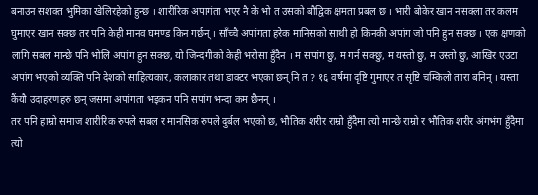बनाउन सशक्त भुमिका खेलिरहेको हुन्छ । शारीरिक अपागंता भएर नै के भो त उसको बौद्विक क्षमता प्रबल छ । भारी बोकेर खान नसक्ला तर कलम घुमाएर खान सक्छ तर पनि केही मानव घमण्ड किन गर्छन् । साँच्चै अपांगता हरेक मानिसको साथी हो किनकी अपांग जो पनि हुन सक्छ । एक क्षणको लागि सबल मान्छे पनि भोलि अपांग हुन सक्छ, यो जिन्दगीको केही भरोसा हुँदैन । म सपांग छु, म गर्न सक्छु, म यस्तो छु, म उस्तो छु, आखिर एउटा अपांग भएको व्यक्ति पनि देशको साहित्यकार, कलाकार तथा डाक्टर भएका छन् नि त ? १६ वर्षमा दृष्टि गुमाएर त सृष्टि चम्किलो तारा बनिन् । यस्ता कैंयौ उदाहरणहरु छन् जसमा अपांगता भइकन पनि सपांग भन्दा कम छैनन् ।
तर पनि हाम्रो समाज शारीरिक रुपले सबल र मानसिक रुपले दुर्बल भएको छ, भौतिक शरीर राम्रो हुँदैमा त्यो मान्छे राम्रो र भौतिक शरीर अंगभंग हुँदैमा त्यो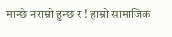मान्छे नराम्रो हुन्छ र ! हाम्रो सामाजिक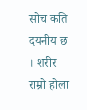सोच कति दयनीय छ । शरीर राम्रो होला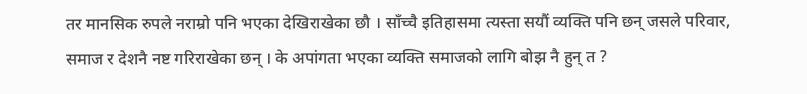तर मानसिक रुपले नराम्रो पनि भएका देखिराखेका छौ । साँच्चै इतिहासमा त्यस्ता सयौं व्यक्ति पनि छन् जसले परिवार, समाज र देशनै नष्ट गरिराखेका छन् । के अपांगता भएका व्यक्ति समाजको लागि बोझ नै हुन् त ?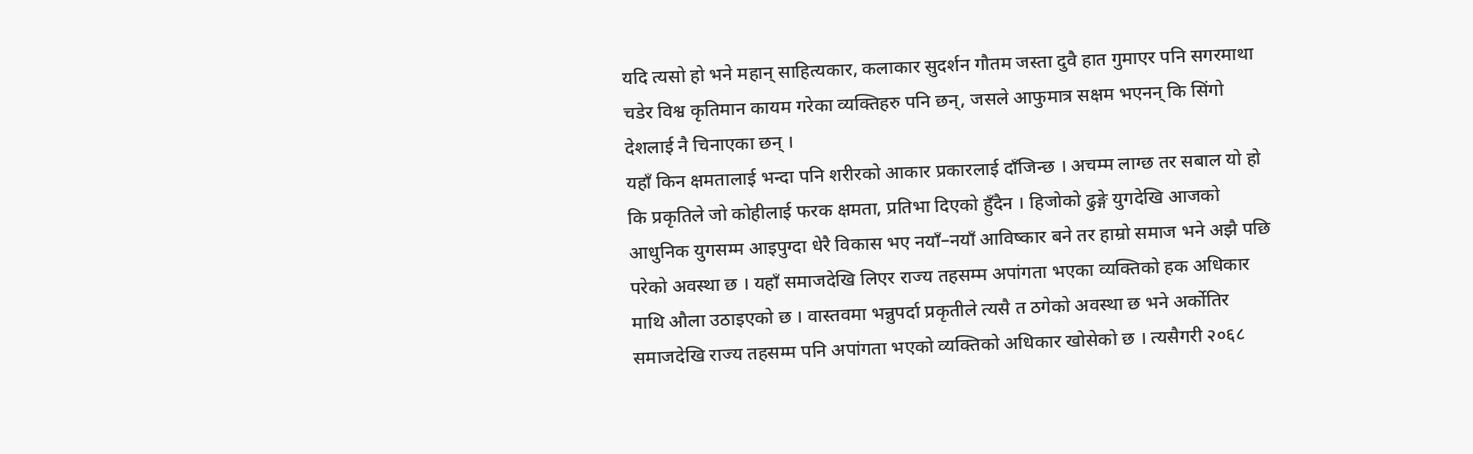यदि त्यसो हो भने महान् साहित्यकार, कलाकार सुदर्शन गौतम जस्ता दुवै हात गुमाएर पनि सगरमाथा चडेर विश्व कृतिमान कायम गरेका व्यक्तिहरु पनि छन्, जसले आफुमात्र सक्षम भएनन् कि सिंगो देशलाई नै चिनाएका छन् ।
यहाँ किन क्षमतालाई भन्दा पनि शरीरको आकार प्रकारलाई दाँजिन्छ । अचम्म लाग्छ तर सबाल यो हो कि प्रकृतिले जो कोहीलाई फरक क्षमता, प्रतिभा दिएको हुँदैन । हिजोको ढुङ्गे युगदेखि आजको आधुनिक युगसम्म आइपुग्दा धेरै विकास भए नयाँ–नयाँ आविष्कार बने तर हाम्रो समाज भने अझै पछि परेको अवस्था छ । यहाँ समाजदेखि लिएर राज्य तहसम्म अपांगता भएका व्यक्तिको हक अधिकार माथि औला उठाइएको छ । वास्तवमा भन्नुपर्दा प्रकृतीले त्यसै त ठगेको अवस्था छ भने अर्कोतिर समाजदेखि राज्य तहसम्म पनि अपांगता भएको व्यक्तिको अधिकार खोसेको छ । त्यसैगरी २०६८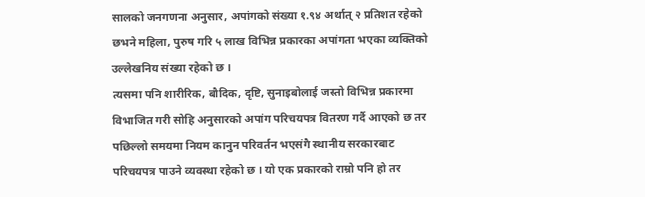सालको जनगणना अनुसार, अपांगको संख्या १.९४ अर्थात् २ प्रतिशत रहेको छभने महिला, पुरुष गरि ५ लाख विभिन्न प्रकारका अपांगता भएका व्यक्तिको उल्लेखनिय संख्या रहेको छ ।
त्यसमा पनि शारीरिक, बौदिक, दृष्टि, सुनाइबोलाई जस्तो विभिन्न प्रकारमा विभाजित गरी सोहि अनुसारको अपांग परिचयपत्र वितरण गर्दै आएको छ तर पछिल्लो समयमा नियम कानुन परिवर्तन भएसंगै स्थानीय सरकारबाट परिचयपत्र पाउने व्यवस्था रहेको छ । यो एक प्रकारको राम्रो पनि हो तर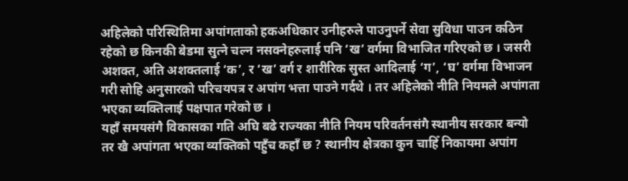अहिलेको परिस्थितिमा अपांगताको हकअधिकार उनीहरुले पाउनुपर्ने सेवा सुविधा पाउन कठिन रहेको छ किनकी बेडमा सुत्ने चल्न नसक्नेहरुलाई पनि ‘ख’ वर्गमा विभाजित गरिएको छ । जसरी अशक्त, अति अशक्तलाई ‘क’, र ‘ख’ वर्ग र शारीरिक सुस्त आदिलाई ‘ग’, ‘घ’ वर्गमा विभाजन गरी सोहि अनुसारको परिचयपत्र र अपांग भत्ता पाउने गर्दथे । तर अहिलेको नीति नियमले अपांगता भएका व्यक्तिलाई पक्षपात गरेको छ ।
यहाँ समयसंगै विकासका गति अघि बढे राज्यका नीति नियम परिवर्तनसंगै स्थानीय सरकार बन्यो तर खै अपांगता भएका व्यक्तिको पहुँच कहाँ छ ? स्थानीय क्षेत्रका कुन चाहिँ निकायमा अपांग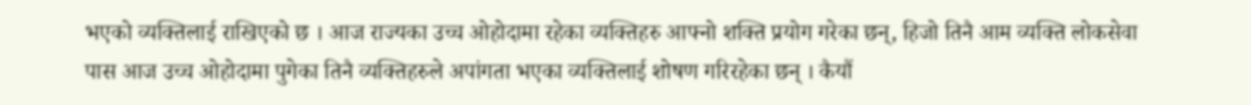भएको व्यक्तिलाई राखिएको छ । आज राज्यका उच्च ओहोदामा रहेका व्यक्तिहरु आफ्नो शक्ति प्रयोग गरेका छन्, हिजो तिनै आम व्यक्ति लोकसेवा पास आज उच्च ओहोदामा पुगेका तिनै व्यक्तिहरुले अपांगता भएका व्यक्तिलाई शोषण गरिरहेका छन् । कैयौं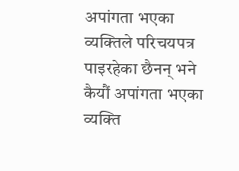अपांगता भएका व्यक्तिले परिचयपत्र पाइरहेका छैनन् भने कैयौं अपांगता भएका व्यक्ति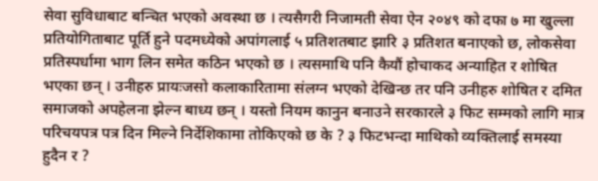सेवा सुविधाबाट बन्चित भएको अवस्था छ । त्यसैगरी निजामती सेवा ऐन २०४९ को दफा ७ मा खुल्ला प्रतियोगिताबाट पूर्ति हुने पदमध्येको अपांगलाई ५ प्रतिशतबाट झारि ३ प्रतिशत बनाएको छ, लोकसेवा प्रतिस्पर्धामा भाग लिन समेत कठिन भएको छ । त्यसमाथि पनि कैयौं होचाकद अन्याहित र शोषित भएका छन् । उनीहरु प्रायःजसो कलाकारितामा संलग्न भएको देखिन्छ तर पनि उनीहरु शोषित र दमित समाजको अपहेलना झेल्न बाध्य छन् । यस्तो नियम कानुन बनाउने सरकारले ३ फिट सम्मको लागि मात्र परिचयपत्र पत्र दिन मिल्ने निर्देशिकामा तोकिएको छ के ? ३ फिटभन्दा माथिको व्यक्तिलाई समस्या हुदैन र ?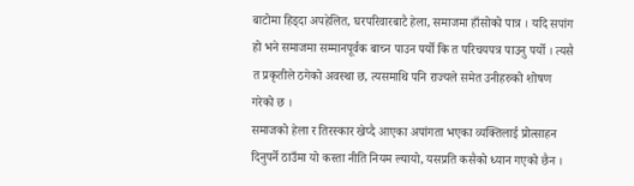बाटोमा हिड्दा अपहेलित, घरपरिवारबाटै हेला, समाजमा हाँसोको पात्र । यदि सपांग हो भने समाजमा सम्मानपूर्वक बाच्न पाउन पर्यो कि त परिचयपत्र पाउनु पर्यो । त्यसै त प्रकृतीले ठगेको अवस्था छ, त्यसमाथि पनि राज्यले समेत उनीहरुको शोषण गरेको छ ।
समाजको हेला र तिरस्कार खेप्दै आएका अपांगता भएका व्यक्तिलाई प्रोत्साहन दिनुपर्ने ठाउँमा यो कस्ता नीति नियम ल्यायो, यसप्रति कसैको ध्यान गएको छैन ।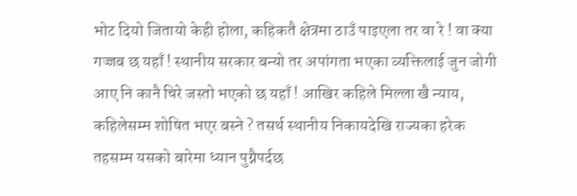भोट दियो जितायो केही होला, कहिकतै क्षेत्रमा ठाउँ पाइएला तर वा रे ! वा क्या गज्जब छ यहाँ ! स्थानीय सरकार बन्यो तर अपांगता भएका व्यक्तिलाई जुन जोगी आए नि कानै चिरे जस्तो भएको छ यहाँ ! आखिर कहिले मिल्ला खै न्याय, कहिलेसम्म शोषित भएर बस्ने ? तसर्थ स्थानीय निकायदेखि राज्यका हरेक तहसम्म यसको बारेमा ध्यान पुग्नैपर्दछ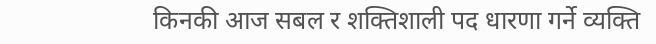किनकी आज सबल र शक्तिशाली पद धारणा गर्ने व्यक्ति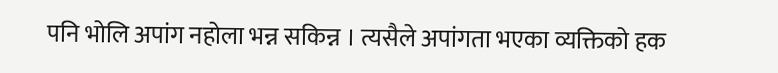पनि भोलि अपांग नहोला भन्न सकिन्न । त्यसैले अपांगता भएका व्यक्तिको हक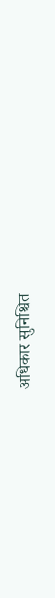अधिकार सुनिश्चित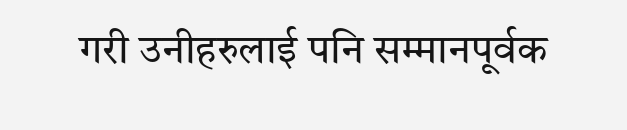गरी उनीहरुलाई पनि सम्मानपूर्वक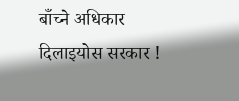बाँच्ने अधिकार दिलाइयोस सरकार !